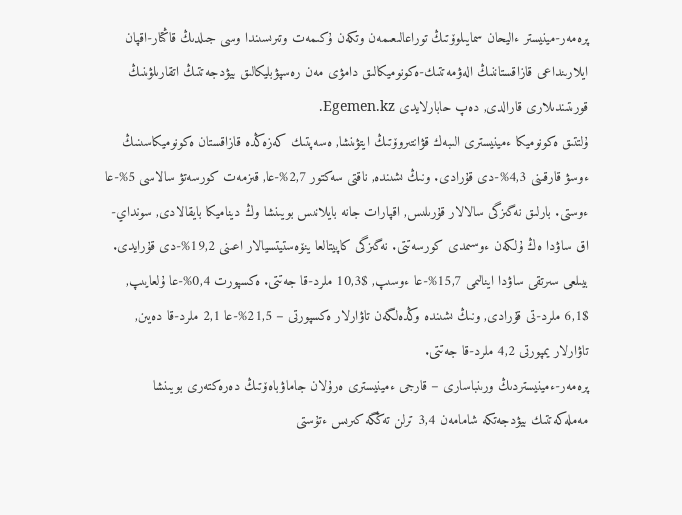پرەمەر-مينيستر ءاليحان سمايىلوۆتىڭ توراعالىعىمەن وتكەن ۇكىمەت وتىرىسىندا وسى جىلدىڭ قاڭتار-اقپان ايلارىنداعى قازاقستاننىڭ الەۋمەتتىك-ەكونوميكالىق دامۋى مەن رەسپۋبليكالىق بيۋدجەتتىڭ اتقارىلۋىنىڭ قورىتىندىلارى قارالدى, دەپ حابارلايدى Egemen.kz.
ۇلتتىق ەكونوميكا ءمينيسترى الىبەك قۋانتىروۆتىڭ ايتۋىنشا, ەسەپتىك كەزەڭدە قازاقستان ەكونوميكاسىنىڭ ءوسۋ قارقىنى 4,3%-دى قۇرادى. ونىڭ ىشىندە, ناقتى سەكتور 2,7%-عا, قىزمەت كورسەتۋ سالاسى 5%-عا ءوستى. بارلىق نەگىزگى سالالار قۇرىلىس, اقپارات جانە بايلانىس بويىنشا وڭ ديناميكا بايقالادى, سونداي-اق ساۋدا ەڭ ۇلكەن ءوسىمدى كورسەتتى. نەگىزگى كاپيتالعا ينۆەستيتسيالار اعىنى 19,2%-دى قۇرايدى.
بيىلعى سىرتقى ساۋدا اينالىمى 15,7%-عا ءوسىپ, $10,3 ملرد-قا جەتتى. ەكسپورت 0,4%-عا ۇلعايىپ, $6,1 ملرد-تى قۇرادى, ونىڭ ىشىندە وڭدەلگەن تاۋارلار ەكسپورتى – 21,5%-عا 2,1 ملرد-قا دەيىن, تاۋارلار يمپورتى 4,2 ملرد-قا جەتتى.
پرەمەر-ءمينيستردىڭ ورىنباسارى – قارجى ءمينيسترى ەرۇلان جاماۋباەۆتىڭ دەرەكتەرى بويىنشا مەملەكەتتىك بيۋدجەتكە شامامەن 3,4 ترلن تەڭگە كىرىس ءتۇستى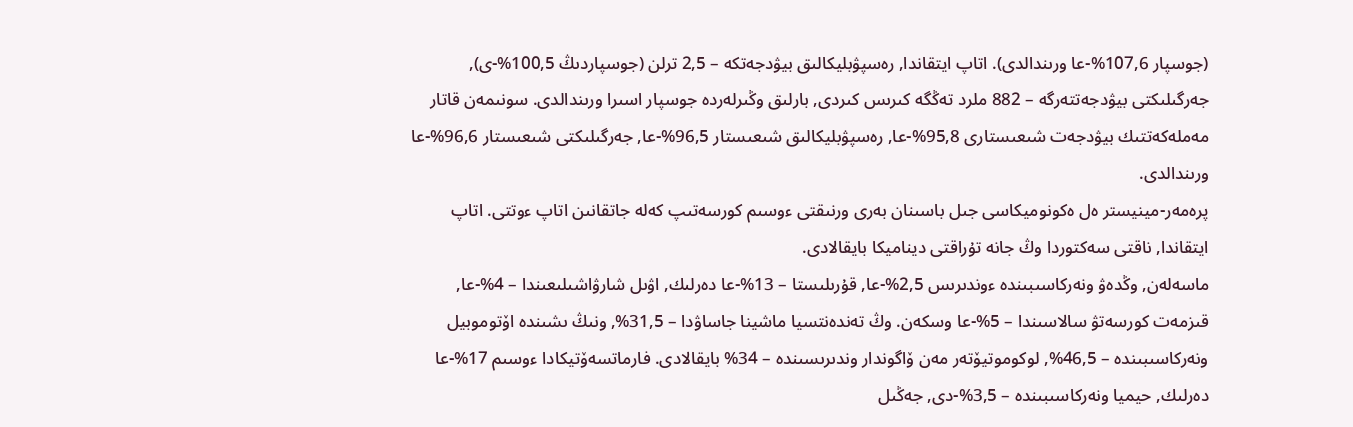(جوسپار 107,6%-عا ورىندالدى). اتاپ ايتقاندا, رەسپۋبليكالىق بيۋدجەتكە – 2,5 ترلن (جوسپاردىڭ 100,5%-ى), جەرگىلىكتى بيۋدجەتتەرگە – 882 ملرد تەڭگە كىرىس كىردى, بارلىق وڭىرلەردە جوسپار اسىرا ورىندالدى. سونىمەن قاتار مەملەكەتتىك بيۋدجەت شىعىستارى 95,8%-عا, رەسپۋبليكالىق شىعىستار 96,5%-عا, جەرگىلىكتى شىعىستار 96,6%-عا ورىندالدى.
پرەمەر-مينيستر ەل ەكونوميكاسى جىل باسىنان بەرى ورنىقتى ءوسىم كورسەتىپ كەلە جاتقانىن اتاپ ءوتتى. اتاپ ايتقاندا, ناقتى سەكتوردا وڭ جانە تۇراقتى ديناميكا بايقالادى.
ماسەلەن, وڭدەۋ ونەركاسىبىندە ءوندىرىس 2,5%-عا, قۇرىلىستا – 13%-عا دەرلىك, اۋىل شارۋاشىلىعىندا – 4%-عا, قىزمەت كورسەتۋ سالاسىندا – 5%-عا وسكەن. وڭ تەندەنتسيا ماشينا جاساۋدا – 31,5%, ونىڭ ىشىندە اۆتوموبيل ونەركاسىبىندە – 46,5%, لوكوموتيۆتەر مەن ۆاگوندار وندىرىسىندە – 34% بايقالادى. فارماتسەۆتيكادا ءوسىم 17%-عا دەرلىك, حيميا ونەركاسىبىندە – 3,5%-دى, جەڭىل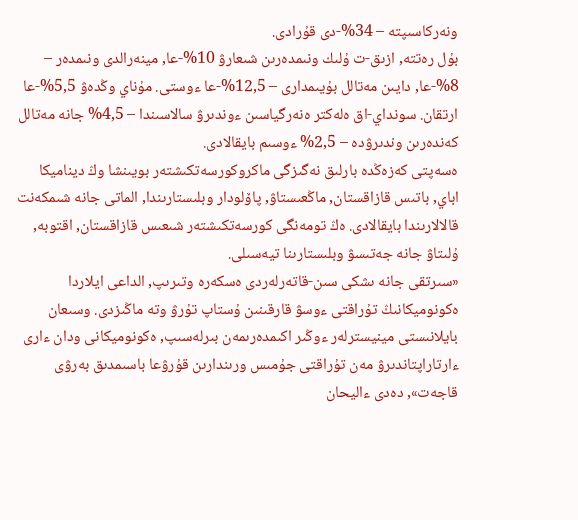ونەركاسىپتە – 34%-دى قۇرادى.
بۇل رەتتە, ازىق-ت ۇلىك ونىمدەرىن شىعارۋ 10%-عا, مينەرالدى ونىمدەر – 8%-عا, دايىن مەتالل بۇيىمدارى – 12,5%-عا ءوستى. مۇناي وڭدەۋ 5,5%-عا ارتقان. سونداي-اق ەلەكتر ەنەرگياسىن ءوندىرۋ سالاسىندا – 4,5% جانە مەتالل كەندەرىن وندىرۋدە – 2,5% ءوسىم بايقالادى.
ەسەپتى كەزەڭدە بارلىق نەگىزگى ماكروكورسەتكىشتەر بويىنشا وڭ ديناميكا اباي, باتىس قازاقستان, ماڭعىستاۋ, پاۆلودار وبلىستارىندا, الماتى جانە شىمكەنت قالالارىندا بايقالادى. ەڭ تومەنگى كورسەتكىشتەر شىعىس قازاقستان, اقتوبە, ۇلىتاۋ جانە جەتىسۋ وبلىستارىنا تيەسىلى.
«سىرتقى جانە ىشكى سىن-قاتەرلەردى ەسكەرە وتىرىپ, الداعى ايلاردا ەكونوميكانىڭ تۇراقتى ءوسۋ قارقىنىن ۇستاپ تۇرۋ وتە ماڭىزدى. وسىعان بايلانىستى مينيسترلەر ءوڭىر اكىمدەرىمەن بىرلەسىپ, ەكونوميكانى ودان ءارى ءارتاراپتاندىرۋ مەن تۇراقتى جۇمىس ورىندارىن قۇرۋعا باسىمدىق بەرۋى قاجەت», دەدى ءاليحان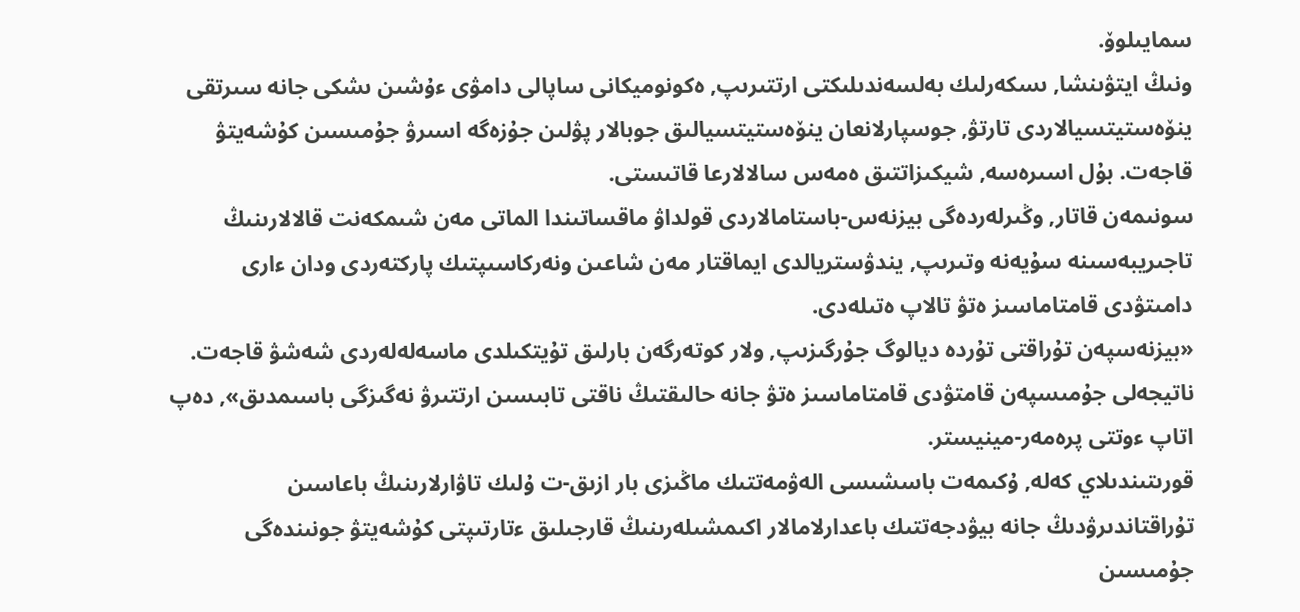سمايىلوۆ.
ونىڭ ايتۋىنشا, ىسكەرلىك بەلسەندىلىكتى ارتتىرىپ, ەكونوميكانى ساپالى دامۋى ءۇشىن ىشكى جانە سىرتقى ينۆەستيتسيالاردى تارتۋ, جوسپارلانعان ينۆەستيتسيالىق جوبالار پۋلىن جۇزەگە اسىرۋ جۇمىسىن كۇشەيتۋ قاجەت. بۇل اسىرەسە, شيكىزاتتىق ەمەس سالالارعا قاتىستى.
سونىمەن قاتار, وڭىرلەردەگى بيزنەس-باستامالاردى قولداۋ ماقساتىندا الماتى مەن شىمكەنت قالالارىنىڭ تاجىريبەسىنە سۇيەنە وتىرىپ, يندۋستريالدى ايماقتار مەن شاعىن ونەركاسىپتىك پاركتەردى ودان ءارى دامىتۋدى قامتاماسىز ەتۋ تالاپ ەتىلەدى.
«بيزنەسپەن تۇراقتى تۇردە ديالوگ جۇرگىزىپ, ولار كوتەرگەن بارلىق تۇيتكىلدى ماسەلەلەردى شەشۋ قاجەت. ناتيجەلى جۇمىسپەن قامتۋدى قامتاماسىز ەتۋ جانە حالىقتىڭ ناقتى تابىسىن ارتتىرۋ نەگىزگى باسىمدىق», دەپ اتاپ ءوتتى پرەمەر-مينيستر.
قورىتىندىلاي كەلە, ۇكىمەت باسشىسى الەۋمەتتىك ماڭىزى بار ازىق-ت ۇلىك تاۋارلارىنىڭ باعاسىن تۇراقتاندىرۋدىڭ جانە بيۋدجەتتىك باعدارلامالار اكىمشىلەرىنىڭ قارجىلىق ءتارتىپتى كۇشەيتۋ جونىندەگى جۇمىسىن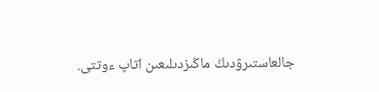جالعاستىرۋدىڭ ماڭىزدىلىعىن اتاپ ءوتتى.